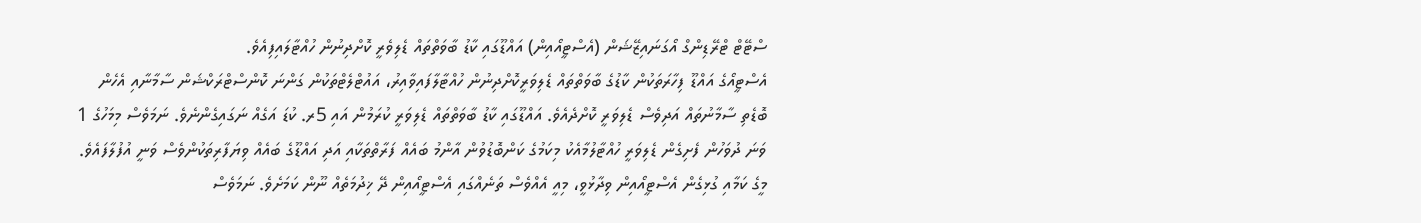ސްޓޭޓް ޓްރޭޑިންގް އޯގަނައިޒޭޝަން (އެސްޓީއޯއިން) އައްޑޫގައި ކާޑު ބާވަތްތައް ޑެލިވެރީ ކޮށްދިނުން ހުއްޓާލައިފިއެވެ.
އެސްޓީއޯގެ އައްޑޫ ފިހާރަތަކުން ކާޑުގެ ބާވަތްތައް ޑެލިވަރީކޮށްދިނުން ހުއްޓާލާފައިވާއިރު، އައުޓްލެޓްތަކުން ގަންނަ ކޮންސްޓްރަކްޝަން ސާމާނާއި އެހެން ބޮޑެތި ސާމާނުތައް އަދިވެސް ޑެލިވަރީ ކޮށްދެއެވެ. އައްޑޫގައި ކާޑު ބާވަތްތައް ޑެލިވަރީ ކުރަމުން އައި 5ރ. ކުޑަ އަގެއް ނަގައިގެންނެވެ. ނަމަވެސް މިމަހުގެ 1 ވަނަ ދުވަހުން ފެށިގެން ޑެލިވަރީ ހުއްޓާލުމާއެކު މިކަމުގެ ކަންބޮޑުވުން އާންމު ބައެއް ފަރާތްތަކާއި އަދި އައްޑޫގެ ބައެއް ވިޔަފާރިތަކުންވެސް ވަނީ އުފުލާފައެވެ.
މީގެ ކަމާއި ގުޅިގެން އެސްޓީއޯއިން ވިދާޅުވީ، މިއީ އެއްވެސް ތަނެއްގައި އެސްޓީއޯއިން ދޭ ޚިދުމަތެއް ނޫން ކަމަށެވެ. ނަމަވެސް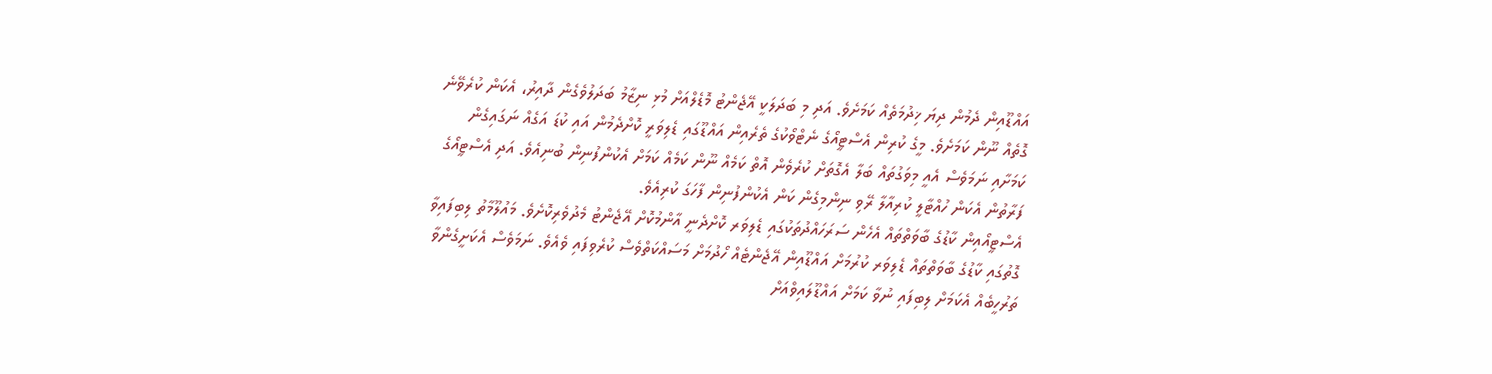އައްޑޫއިން ދެމުން ދިޔަ ޚިދުމަތެއް ކަމަށެވެ. އަދި މި ބަދަލަކީ އޭޖެންޓު މޮޑެލްއަށް މުޅި ނިޒާމު ބަދަލުވެގެން ދާއިރު، އެކަން ކުރެވޭނެ ގޮތެއް ނޫން ކަމަށެވެ. މީގެ ކުރިން އެސްޓީއޯގެ ނެޓްވޯކުގެ ތެރެއިން އައްޑޫގައި ޑެލިވަރީ ކޮށްދެމުން އައި ކުޑަ އަގެއް ނަގައިގެން ކަމަށާއި ނަމަވެސް އެއީ މިވަގުތައް ބަލާ އެގޮތަށް ކުރެވެން އޮތް ކަމެއް ނޫން ކަމެއް ކަމަށް އެކުންފުނިން ބުނިއެވެ. އަދި އެސްޓީއޯގެ ފަރާތުން އެކަން ހުއްޓާލީ ކުރިއާލާ ރޭވި ނިންމިގެން ކަން އެކުންފުނިން ފާހަގަ ކުރިއެވެ.
އެސްޓީއޯއިން ކާޑުގެ ބާވަތްތައް އެހެން ސަރަހައްދުތަކުގައި ޑެލިވަރ ކޮށްދެނީ އާންމުކޮށް އޭޖެންޓު މެދުވެރިކޮށެވެ. މައުލޫމާތު ލިބިފައިވާ ގޮތުގައި ކާޑުގެ ބާވަތްތައް ޑެލިވަރ ކުރުމަށް އައްޑޫއިން އޭޖެންޓެއް ހޯދުމަށް މަސައްކަތްވެސް ކުރެވިފައި ވެއެވެ. ނަމަވެސް އެކަށީގެންވާ ތަރުހީބެއް އެކަމަށް ލިބިފައި ނުވާ ކަމަށް އައްޑޫލައިވްއަށް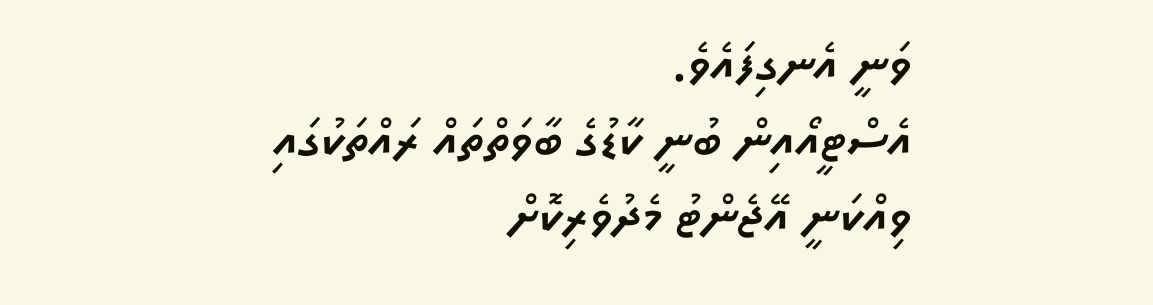ވަނީ އެނގިފައެވެ.
އެސްޓީއޯއިން ބުނީ ކާޑުގެ ބާވަތްތައް ރައްތަކުގައި ވިއްކަނީ އޭޖެންޓު މެދުވެރިކޮށް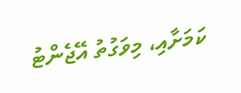ކަމަށާއި، މިވަގުތު އޭޖެންޓު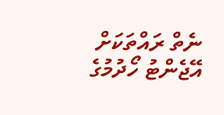ނެތް ރައްތަކަށް އޭޖެންޓު ހޯދުމުގެ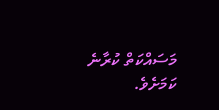މަސައްކަތް ކުރާނެ ކަމަށެވެ.